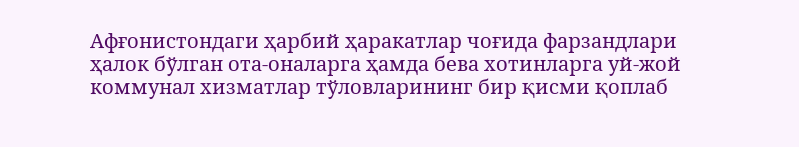Афғонистондаги ҳарбий ҳаракатлар чоғида фарзандлари ҳалок бўлган ота-оналарга ҳамда бева хотинларга уй-жой коммунал хизматлар тўловларининг бир қисми қоплаб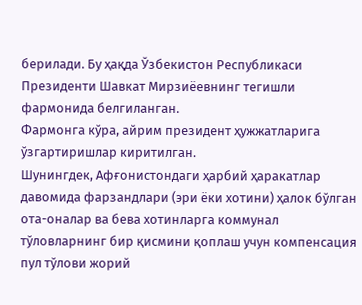берилади. Бу ҳақда Ўзбекистон Республикаси Президенти Шавкат Мирзиёевнинг тегишли фармонида белгиланган.
Фармонга кўра, айрим президент ҳужжатларига ўзгартиришлар киритилган.
Шунингдек, Афғонистондаги ҳарбий ҳаракатлар давомида фарзандлари (эри ёки хотини) ҳалок бўлган ота-оналар ва бева хотинларга коммунал тўловларнинг бир қисмини қоплаш учун компенсация пул тўлови жорий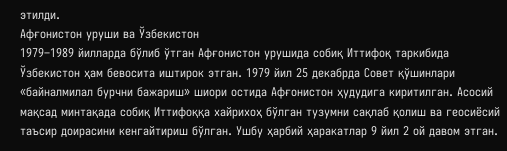этилди.
Афғонистон уруши ва Ўзбекистон
1979–1989 йилларда бўлиб ўтган Афғонистон урушида собиқ Иттифоқ таркибида Ўзбекистон ҳам бевосита иштирок этган. 1979 йил 25 декабрда Совет қўшинлари «байналмилал бурчни бажариш» шиори остида Афғонистон ҳудудига киритилган. Асосий мақсад минтақада собиқ Иттифоққа хайрихоҳ бўлган тузумни сақлаб қолиш ва геосиёсий таъсир доирасини кенгайтириш бўлган. Ушбу ҳарбий ҳаракатлар 9 йил 2 ой давом этган.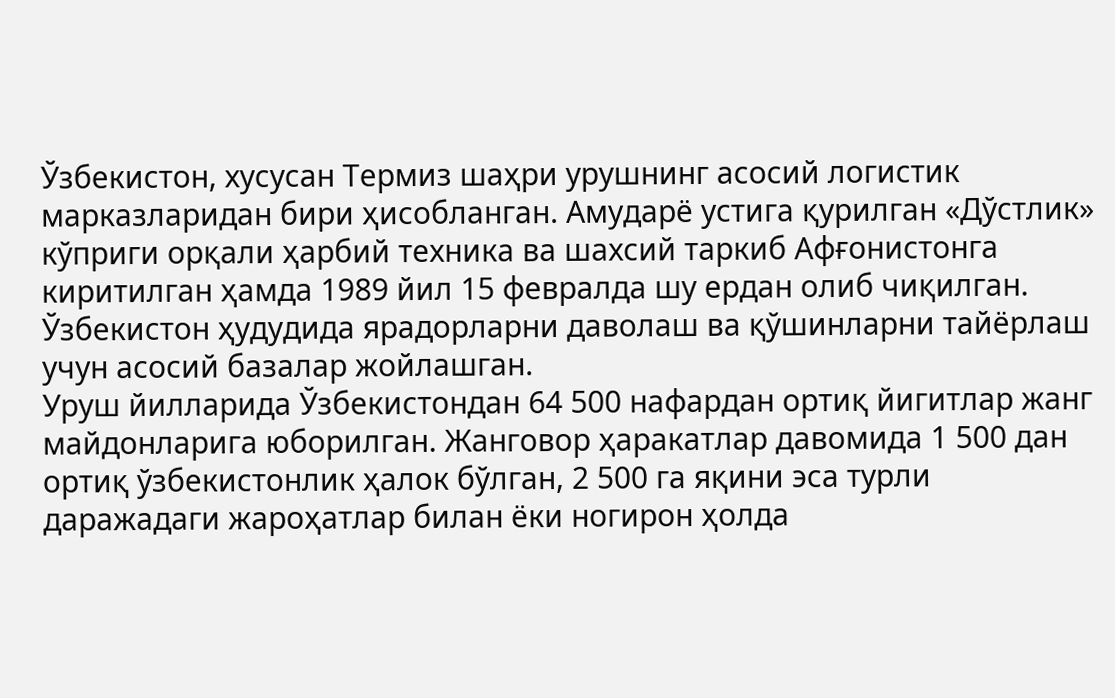Ўзбекистон, хусусан Термиз шаҳри урушнинг асосий логистик марказларидан бири ҳисобланган. Амударё устига қурилган «Дўстлик» кўприги орқали ҳарбий техника ва шахсий таркиб Афғонистонга киритилган ҳамда 1989 йил 15 февралда шу ердан олиб чиқилган.
Ўзбекистон ҳудудида ярадорларни даволаш ва қўшинларни тайёрлаш учун асосий базалар жойлашган.
Уруш йилларида Ўзбекистондан 64 500 нафардан ортиқ йигитлар жанг майдонларига юборилган. Жанговор ҳаракатлар давомида 1 500 дан ортиқ ўзбекистонлик ҳалок бўлган, 2 500 га яқини эса турли даражадаги жароҳатлар билан ёки ногирон ҳолда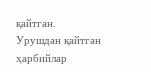қайтган.
Урушдан қайтган ҳарбийлар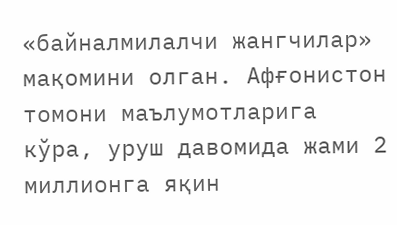«байналмилалчи жангчилар» мақомини олган. Афғонистон томони маълумотларига кўра, уруш давомида жами 2 миллионга яқин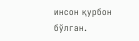инсон қурбон бўлган.